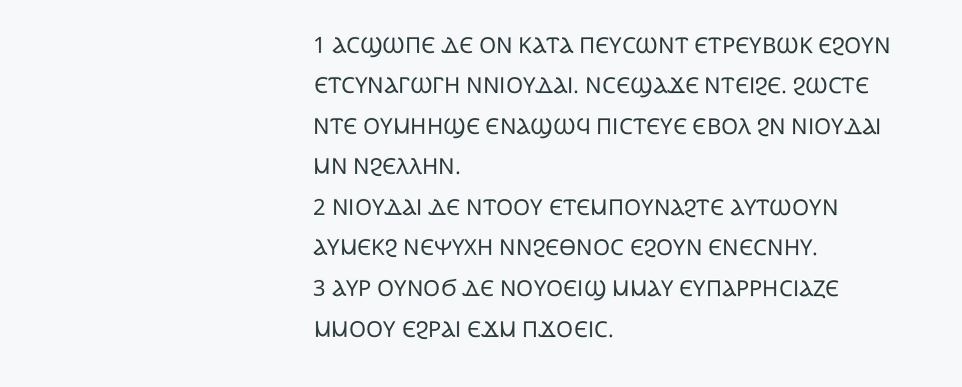1 ⲀⲤϢⲰⲠⲈ ⲆⲈ ⲞⲚ ⲔⲀⲦⲀ ⲠⲈⲨⲤⲰⲚⲦ ⲈⲦⲢⲈⲨⲂⲰⲔ ⲈϨⲞⲨⲚ ⲈⲦⲤⲨⲚⲀⲄⲰⲄⲎ ⲚⲚⲒⲞⲨⲆⲀⲒ. ⲚⲤⲈϢⲀϪⲈ ⲚⲦⲈⲒϨⲈ. ϨⲰⲤⲦⲈ ⲚⲦⲈ ⲞⲨⲘⲎⲎϢⲈ ⲈⲚⲀϢⲰϤ ⲠⲒⲤⲦⲈⲨⲈ ⲈⲂⲞⲖ ϨⲚ ⲚⲒⲞⲨⲆⲀⲒ ⲘⲚ ⲚϨⲈⲖⲖⲎⲚ.
2 ⲚⲒⲞⲨⲆⲀⲒ ⲆⲈ ⲚⲦⲞⲞⲨ ⲈⲦⲈⲘⲠⲞⲨⲚⲀϨⲦⲈ ⲀⲨⲦⲰⲞⲨⲚ ⲀⲨⲘⲈⲔϨ ⲚⲈⲮⲨⲬⲎ ⲚⲚϨⲈⲐⲚⲞⲤ ⲈϨⲞⲨⲚ ⲈⲚⲈⲤⲚⲎⲨ.
3 ⲀⲨⲢ ⲞⲨⲚⲞϬ ⲆⲈ ⲚⲞⲨⲞⲈⲒϢ ⲘⲘⲀⲨ ⲈⲨⲠⲀⲢⲢⲎⲤⲒⲀⲌⲈ ⲘⲘⲞⲞⲨ ⲈϨⲢⲀⲒ ⲈϪⲘ ⲠϪⲞⲈⲒⲤ.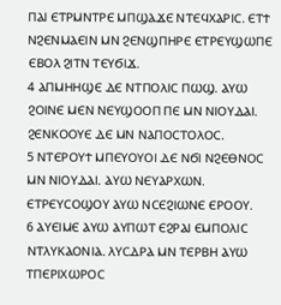ⲠⲀⲒ ⲈⲦⲢⲘⲚⲦⲢⲈ ⲘⲠϢⲀϪⲈ ⲚⲦⲈϤⲬⲀⲢⲒⲤ. ⲈⲦϮ ⲚϨⲈⲚⲘⲀⲈⲒⲚ ⲘⲚ ϨⲈⲚϢⲠⲎⲢⲈ ⲈⲦⲢⲈⲨϢⲰⲠⲈ ⲈⲂⲞⲖ ϨⲒⲦⲚ ⲦⲈⲨϬⲒϪ.
4 ⲀⲠⲘⲎⲎϢⲈ ⲆⲈ ⲚⲦⲠⲞⲖⲒⲤ ⲠⲰϢ. ⲀⲨⲰ ϨⲞⲒⲚⲈ ⲘⲈⲚ ⲚⲈⲨϢⲞⲞⲠ ⲠⲈ ⲘⲚ ⲚⲒⲞⲨⲆⲀⲒ. ϨⲈⲚⲔⲞⲞⲨⲈ ⲆⲈ ⲘⲚ ⲚⲀⲠⲞⲤⲦⲞⲖⲞⲤ.
5 ⲚⲦⲈⲢⲞⲨϮ ⲘⲠⲈⲨⲞⲨⲞⲒ ⲆⲈ ⲚϬⲒ ⲚϨⲈⲐⲚⲞⲤ ⲘⲚ ⲚⲒⲞⲨⲆⲀⲒ. ⲀⲨⲰ ⲚⲈⲨⲀⲢⲬⲰⲚ. ⲈⲦⲢⲈⲨⲤⲞϢⲞⲨ ⲀⲨⲰ ⲚⲤⲈϨⲒⲰⲚⲈ ⲈⲢⲞⲞⲨ.
6 ⲀⲨⲈⲒⲘⲈ ⲀⲨⲰ ⲀⲨⲠⲰⲦ ⲈϨⲢⲀⲒ ⲈⲘⲠⲞⲖⲒⲤ ⲚⲦⲖⲨⲔⲀⲞⲚⲒⲀ. ⲖⲨⲤⲆⲢⲀ ⲘⲚ ⲦⲈⲢⲂⲎ ⲀⲨⲰ ⲦⲠⲈⲢⲒⲬⲰⲢⲞⲤ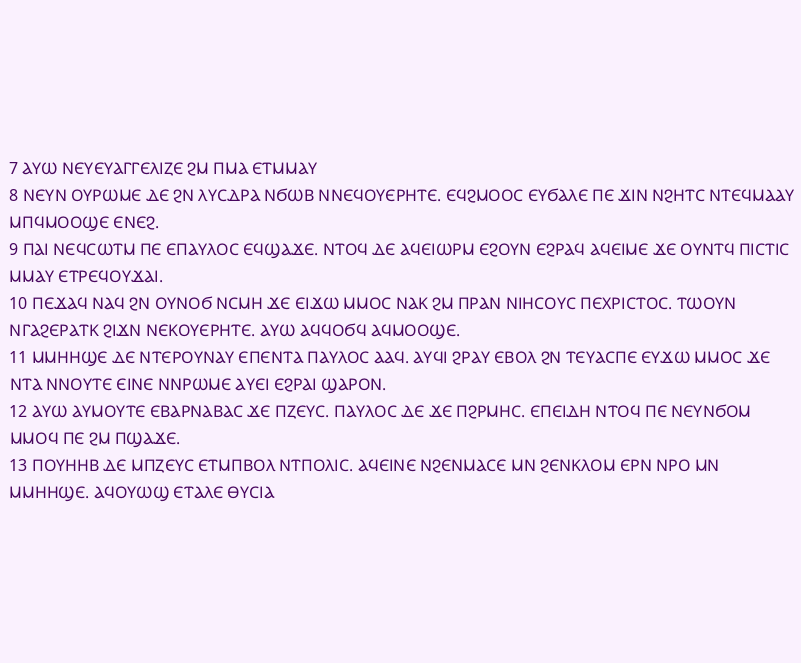7 ⲀⲨⲰ ⲚⲈⲨⲈⲨⲀⲄⲄⲈⲖⲒⲌⲈ ϨⲘ ⲠⲘⲀ ⲈⲦⲘⲘⲀⲨ
8 ⲚⲈⲨⲚ ⲞⲨⲢⲰⲘⲈ ⲆⲈ ϨⲚ ⲖⲨⲤⲆⲢⲀ ⲚϬⲰⲂ ⲚⲚⲈϤⲞⲨⲈⲢⲎⲦⲈ. ⲈϤϨⲘⲞⲞⲤ ⲈⲨϬⲀⲖⲈ ⲠⲈ ϪⲒⲚ ⲚϨⲎⲦⲤ ⲚⲦⲈϤⲘⲀⲀⲨ ⲘⲠϤⲘⲞⲞϢⲈ ⲈⲚⲈϨ.
9 ⲠⲀⲒ ⲚⲈϤⲤⲰⲦⲘ ⲠⲈ ⲈⲠⲀⲨⲖⲞⲤ ⲈϤϢⲀϪⲈ. ⲚⲦⲞϤ ⲆⲈ ⲀϤⲈⲒⲰⲢⲘ ⲈϨⲞⲨⲚ ⲈϨⲢⲀϤ ⲀϤⲈⲒⲘⲈ ϪⲈ ⲞⲨⲚⲦϤ ⲠⲒⲤⲦⲒⲤ ⲘⲘⲀⲨ ⲈⲦⲢⲈϤⲞⲨϪⲀⲒ.
10 ⲠⲈϪⲀϤ ⲚⲀϤ ϨⲚ ⲞⲨⲚⲞϬ ⲚⲤⲘⲎ ϪⲈ ⲈⲒϪⲰ ⲘⲘⲞⲤ ⲚⲀⲔ ϨⲘ ⲠⲢⲀⲚ ⲚⲒⲎⲤⲞⲨⲤ ⲠⲈⲬⲢⲒⲤⲦⲞⲤ. ⲦⲰⲞⲨⲚ ⲚⲄⲀϨⲈⲢⲀⲦⲔ ϨⲒϪⲚ ⲚⲈⲔⲞⲨⲈⲢⲎⲦⲈ. ⲀⲨⲰ ⲀϤϤⲞϬϤ ⲀϤⲘⲞⲞϢⲈ.
11 ⲘⲘⲎⲎϢⲈ ⲆⲈ ⲚⲦⲈⲢⲞⲨⲚⲀⲨ ⲈⲠⲈⲚⲦⲀ ⲠⲀⲨⲖⲞⲤ ⲀⲀϤ. ⲀⲨϤⲒ ϨⲢⲀⲨ ⲈⲂⲞⲖ ϨⲚ ⲦⲈⲨⲀⲤⲠⲈ ⲈⲨϪⲰ ⲘⲘⲞⲤ ϪⲈ ⲚⲦⲀ ⲚⲚⲞⲨⲦⲈ ⲈⲒⲚⲈ ⲚⲚⲢⲰⲘⲈ ⲀⲨⲈⲒ ⲈϨⲢⲀⲒ ϢⲀⲢⲞⲚ.
12 ⲀⲨⲰ ⲀⲨⲘⲞⲨⲦⲈ ⲈⲂⲀⲢⲚⲀⲂⲀⲤ ϪⲈ ⲠⲌⲈⲨⲤ. ⲠⲀⲨⲖⲞⲤ ⲆⲈ ϪⲈ ⲠϨⲢⲘⲎⲤ. ⲈⲠⲈⲒⲆⲎ ⲚⲦⲞϤ ⲠⲈ ⲚⲈⲨⲚϬⲞⲘ ⲘⲘⲞϤ ⲠⲈ ϨⲘ ⲠϢⲀϪⲈ.
13 ⲠⲞⲨⲎⲎⲂ ⲆⲈ ⲘⲠⲌⲈⲨⲤ ⲈⲦⲘⲠⲂⲞⲖ ⲚⲦⲠⲞⲖⲒⲤ. ⲀϤⲈⲒⲚⲈ ⲚϨⲈⲚⲘⲀⲤⲈ ⲘⲚ ϨⲈⲚⲔⲖⲞⲘ ⲈⲢⲚ ⲚⲢⲞ ⲘⲚ ⲘⲘⲎⲎϢⲈ. ⲀϤⲞⲨⲰϢ ⲈⲦⲀⲖⲈ ⲐⲨⲤⲒⲀ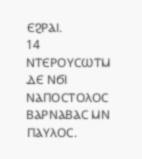ⲈϨⲢⲀⲒ.
14 ⲚⲦⲈⲢⲞⲨⲤⲰⲦⲘ ⲆⲈ ⲚϬⲒ ⲚⲀⲠⲞⲤⲦⲞⲖⲞⲤ ⲂⲀⲢⲚⲀⲂⲀⲤ ⲘⲚ ⲠⲀⲨⲖⲞⲤ.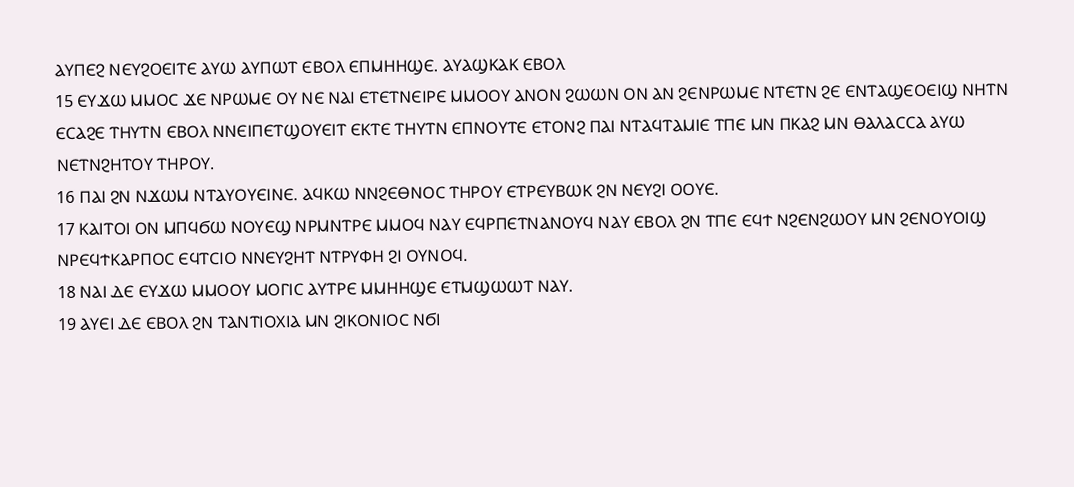ⲀⲨⲠⲈϨ ⲚⲈⲨϨⲞⲈⲒⲦⲈ ⲀⲨⲰ ⲀⲨⲠⲰⲦ ⲈⲂⲞⲖ ⲈⲠⲘⲎⲎϢⲈ. ⲀⲨⲀϢⲔⲀⲔ ⲈⲂⲞⲖ
15 ⲈⲨϪⲰ ⲘⲘⲞⲤ ϪⲈ ⲚⲢⲰⲘⲈ ⲞⲨ ⲚⲈ ⲚⲀⲒ ⲈⲦⲈⲦⲚⲈⲒⲢⲈ ⲘⲘⲞⲞⲨ ⲀⲚⲞⲚ ϨⲰⲰⲚ ⲞⲚ ⲀⲚ ϨⲈⲚⲢⲰⲘⲈ ⲚⲦⲈⲦⲚ ϨⲈ ⲈⲚⲦⲀϢⲈⲞⲈⲒϢ ⲚⲎⲦⲚ ⲈⲤⲀϨⲈ ⲦⲎⲨⲦⲚ ⲈⲂⲞⲖ ⲚⲚⲈⲒⲠⲈⲦϢⲞⲨⲈⲒⲦ ⲈⲔⲦⲈ ⲦⲎⲨⲦⲚ ⲈⲠⲚⲞⲨⲦⲈ ⲈⲦⲞⲚϨ ⲠⲀⲒ ⲚⲦⲀϤⲦⲀⲘⲒⲈ ⲦⲠⲈ ⲘⲚ ⲠⲔⲀϨ ⲘⲚ ⲐⲀⲖⲀⲤⲤⲀ ⲀⲨⲰ ⲚⲈⲦⲚϨⲎⲦⲞⲨ ⲦⲎⲢⲞⲨ.
16 ⲠⲀⲒ ϨⲚ ⲚϪⲰⲘ ⲚⲦⲀⲨⲞⲨⲈⲒⲚⲈ. ⲀϤⲔⲰ ⲚⲚϨⲈⲐⲚⲞⲤ ⲦⲎⲢⲞⲨ ⲈⲦⲢⲈⲨⲂⲰⲔ ϨⲚ ⲚⲈⲨϨⲒ ⲞⲞⲨⲈ.
17 ⲔⲀⲒⲦⲞⲒ ⲞⲚ ⲘⲠϤϬⲰ ⲚⲞⲨⲈϢ ⲚⲢⲘⲚⲦⲢⲈ ⲘⲘⲞϤ ⲚⲀⲨ ⲈϤⲢⲠⲈⲦⲚⲀⲚⲞⲨϤ ⲚⲀⲨ ⲈⲂⲞⲖ ϨⲚ ⲦⲠⲈ ⲈϤϮ ⲚϨⲈⲚϨⲰⲞⲨ ⲘⲚ ϨⲈⲚⲞⲨⲞⲒϢ ⲚⲢⲈϤϮⲔⲀⲢⲠⲞⲤ ⲈϤⲦⲤⲒⲞ ⲚⲚⲈⲨϨⲎⲦ ⲚⲦⲢⲨⲪⲎ ϨⲒ ⲞⲨⲚⲞϤ.
18 ⲚⲀⲒ ⲆⲈ ⲈⲨϪⲰ ⲘⲘⲞⲞⲨ ⲘⲞⲄⲒⲤ ⲀⲨⲦⲢⲈ ⲘⲘⲎⲎϢⲈ ⲈⲦⲘϢⲰⲰⲦ ⲚⲀⲨ.
19 ⲀⲨⲈⲒ ⲆⲈ ⲈⲂⲞⲖ ϨⲚ ⲦⲀⲚⲦⲒⲞⲬⲒⲀ ⲘⲚ ϨⲒⲔⲞⲚⲒⲞⲤ ⲚϬⲒ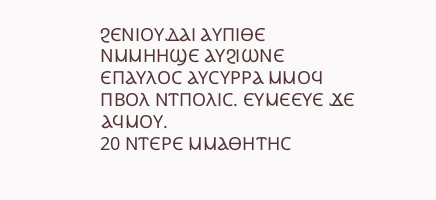ϨⲈⲚⲒⲞⲨⲆⲀⲒ ⲀⲨⲠⲒⲐⲈ ⲚⲘⲘⲎⲎϢⲈ ⲀⲨϨⲒⲰⲚⲈ ⲈⲠⲀⲨⲖⲞⲤ ⲀⲨⲤⲨⲢⲢⲀ ⲘⲘⲞϤ ⲠⲂⲞⲖ ⲚⲦⲠⲞⲖⲒⲤ. ⲈⲨⲘⲈⲈⲨⲈ ϪⲈ ⲀϤⲘⲞⲨ.
20 ⲚⲦⲈⲢⲈ ⲘⲘⲀⲐⲎⲦⲎⲤ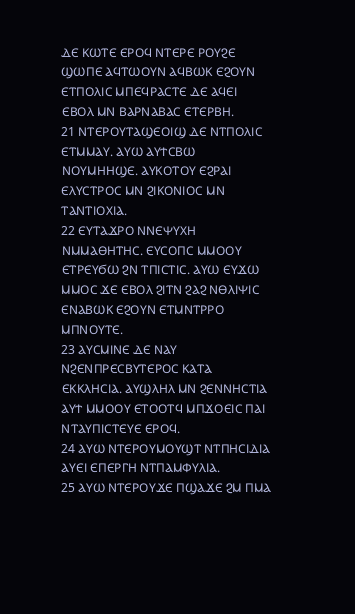ⲆⲈ ⲔⲰⲦⲈ ⲈⲢⲞϤ ⲚⲦⲈⲢⲈ ⲢⲞⲨϨⲈ ϢⲰⲠⲈ ⲀϤⲦⲰⲞⲨⲚ ⲀϤⲂⲰⲔ ⲈϨⲞⲨⲚ ⲈⲦⲠⲞⲖⲒⲤ ⲘⲠⲈϤⲢⲀⲤⲦⲈ ⲆⲈ ⲀϤⲈⲒ ⲈⲂⲞⲖ ⲘⲚ ⲂⲀⲢⲚⲀⲂⲀⲤ ⲈⲦⲈⲢⲂⲎ.
21 ⲚⲦⲈⲢⲞⲨⲦⲀϢⲈⲞⲒϢ ⲆⲈ ⲚⲦⲠⲞⲖⲒⲤ ⲈⲦⲘⲘⲀⲨ. ⲀⲨⲰ ⲀⲨϮⲤⲂⲰ ⲚⲞⲨⲘⲎⲎϢⲈ. ⲀⲨⲔⲞⲦⲞⲨ ⲈϨⲢⲀⲒ ⲈⲖⲨⲤⲦⲢⲞⲤ ⲘⲚ ϨⲒⲔⲞⲚⲒⲞⲤ ⲘⲚ ⲦⲀⲚⲦⲒⲞⲬⲒⲀ.
22 ⲈⲨⲦⲀϪⲢⲞ ⲚⲚⲈⲮⲨⲬⲎ ⲚⲘⲘⲀⲐⲎⲦⲎⲤ. ⲈⲨⲤⲞⲠⲤ ⲘⲘⲞⲞⲨ ⲈⲦⲢⲈⲨϬⲰ ϨⲚ ⲦⲠⲒⲤⲦⲒⲤ. ⲀⲨⲰ ⲈⲨϪⲰ ⲘⲘⲞⲤ ϪⲈ ⲈⲂⲞⲖ ϨⲒⲦⲚ ϨⲀϨ ⲚⲐⲖⲒⲮⲒⲤ ⲈⲚⲀⲂⲰⲔ ⲈϨⲞⲨⲚ ⲈⲦⲘⲚⲦⲢⲢⲞ ⲘⲠⲚⲞⲨⲦⲈ.
23 ⲀⲨⲤⲘⲒⲚⲈ ⲆⲈ ⲚⲀⲨ ⲚϨⲈⲚⲠⲢⲈⲤⲂⲨⲦⲈⲢⲞⲤ ⲔⲀⲦⲀ ⲈⲔⲔⲖⲎⲤⲒⲀ. ⲀⲨϢⲖⲎⲖ ⲘⲚ ϨⲈⲚⲚⲎⲤⲦⲒⲀ ⲀⲨϮ ⲘⲘⲞⲞⲨ ⲈⲦⲞⲞⲦϤ ⲘⲠϪⲞⲈⲒⲤ ⲠⲀⲒ ⲚⲦⲀⲨⲠⲒⲤⲦⲈⲨⲈ ⲈⲢⲞϤ.
24 ⲀⲨⲰ ⲚⲦⲈⲢⲞⲨⲘⲞⲨϢⲦ ⲚⲦⲠⲎⲤⲒⲆⲒⲀ ⲀⲨⲈⲒ ⲈⲠⲈⲢⲄⲎ ⲚⲦⲠⲀⲘⲪⲨⲖⲒⲀ.
25 ⲀⲨⲰ ⲚⲦⲈⲢⲞⲨϪⲈ ⲠϢⲀϪⲈ ϨⲘ ⲠⲘⲀ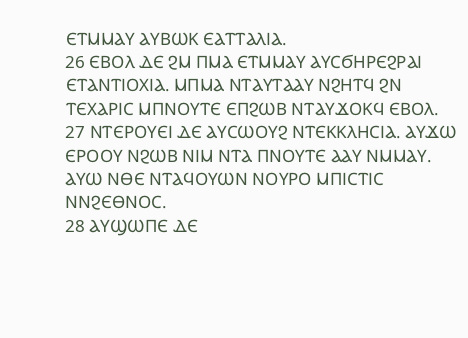ⲈⲦⲘⲘⲀⲨ ⲀⲨⲂⲰⲔ ⲈⲀⲦⲦⲀⲖⲒⲀ.
26 ⲈⲂⲞⲖ ⲆⲈ ϨⲘ ⲠⲘⲀ ⲈⲦⲘⲘⲀⲨ ⲀⲨⲤϬⲎⲢⲈϨⲢⲀⲒ ⲈⲦⲀⲚⲦⲒⲞⲬⲒⲀ. ⲘⲠⲘⲀ ⲚⲦⲀⲨⲦⲀⲀⲨ ⲚϨⲎⲦϤ ϨⲚ ⲦⲈⲬⲀⲢⲒⲤ ⲘⲠⲚⲞⲨⲦⲈ ⲈⲠϨⲰⲂ ⲚⲦⲀⲨϪⲞⲔϤ ⲈⲂⲞⲖ.
27 ⲚⲦⲈⲢⲞⲨⲈⲒ ⲆⲈ ⲀⲨⲤⲰⲞⲨϨ ⲚⲦⲈⲔⲔⲖⲎⲤⲒⲀ. ⲀⲨϪⲰ ⲈⲢⲞⲞⲨ ⲚϨⲰⲂ ⲚⲒⲘ ⲚⲦⲀ ⲠⲚⲞⲨⲦⲈ ⲀⲀⲨ ⲚⲘⲘⲀⲨ. ⲀⲨⲰ ⲚⲐⲈ ⲚⲦⲀϤⲞⲨⲰⲚ ⲚⲞⲨⲢⲞ ⲘⲠⲒⲤⲦⲒⲤ ⲚⲚϨⲈⲐⲚⲞⲤ.
28 ⲀⲨϢⲰⲠⲈ ⲆⲈ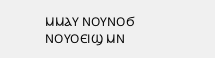ⲘⲘⲀⲨ ⲚⲞⲨⲚⲞϬ ⲚⲞⲨⲞⲈⲒϢ ⲘⲚ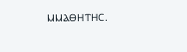ⲘⲘⲀⲐⲎⲦⲎⲤ.